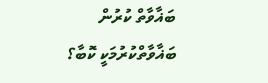ބަޣާވާތް ކުރުން
ބަޣާވާތްކުރުމަކީ ކޮބާ؟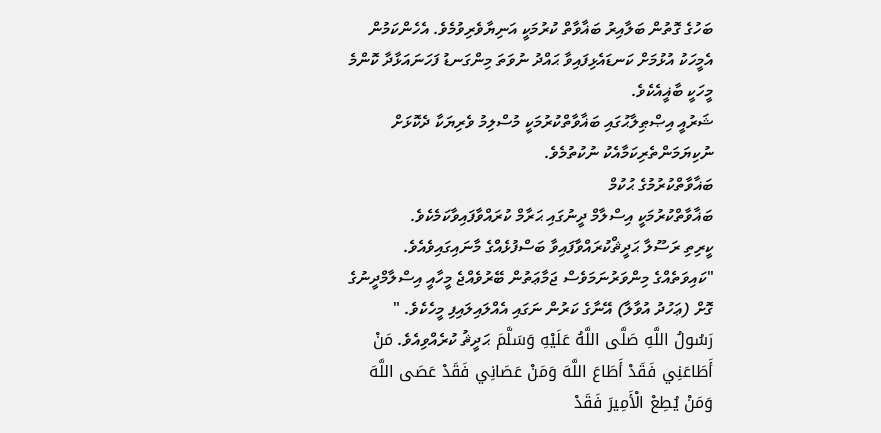ބަހުގެ ގޮތުން ބަލާއިރު ބަޣާވާތް ކުރުމަކީ އަނިޔާވެރިވުމެވެ. އެހެންކަމުން އެމީހަކު އުޅުމަށް ކަނޑައެޅިފައިވާ ޙައްދު ނުވަތަ މިންގަނޑު ފަހަނައަޅާދާ ކޮންމެ މީހަކީ ބާޣީއެކެވެ.
ޝަރުއީ އިޞްޠިލާޙުގައި ބަޣާވާތްކުރުމަކީ މުސްލިމު ވެރިޔަކާ ދެކޮޅަށް ނުކިޔަމަންތެރިކަމާއެކު ނުކުތުމެވެ.
ބަޣާވާތްކުރުމުގެ ޙުކުމް
ބަޣާވާތްކުރުމަކީ އިސްލާމް ދީނުގައި ޙަރާމް ކުރައްވާފައިވާކަމެކެވެ.
ކީރިތި ރަސޫލާ ޙަދީޘްކުރައްވާފައިވާ ބަސްފުޅެއްގެ މާނައިގައިވެއެވެ. "ކައިވަތެއްގެ މިންވަރުނަމަވެސް ޖަމާޢަތުން ބޭރުވެއްޖެ މީހާއީ އިސްލާމްދީނުގެ ގޮށް (ޢަހުދު އުވާލާ) އޭނާގެ ކަރުން ނަގައި އެއްލައިލައިފި މީހެކެވެ. "
رَسُولُ اللَّهِ صَلَّى اللَّهُ عَلَيْهِ وَسَلَّمَ ޙަދީޘު ކުރެއްވިއެވެ. مَنْ أَطَاعَنِي فَقَدْ أَطَاعَ اللَّهَ وَمَنْ عَصَانِي فَقَدْ عَصَى اللَّهَ وَمَنْ يُطِعْ الْأَمِيرَ فَقَدْ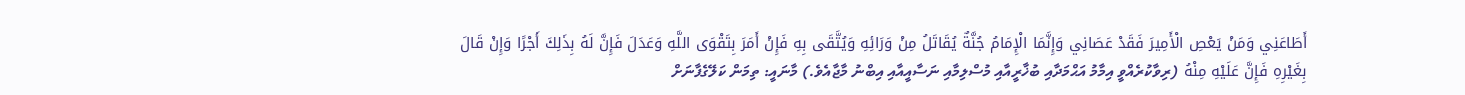أَطَاعَنِي وَمَنْ يَعْصِ الْأَمِيرَ فَقَدْ عَصَانِي وَإِنَّمَا الْإِمَامُ جُنَّةٌ يُقَاتَلُ مِنْ وَرَائِهِ وَيُتَّقَى بِهِ فَإِنْ أَمَرَ بِتَقْوَى اللَّهِ وَعَدَلَ فَإِنَّ لَهُ بِذَلِكَ أَجْرًا وَإِنْ قَالَ بِغَيْرِهِ فَإِنَّ عَلَيْهِ مِنْهُ (ރިވާކުރެއްވީ އިމާމު އަޙްމަދާއި ބުޚާރީއާއި މުސްލިމާއި ނަސާއީއާއި އިބްނު މާޖާއެވެ.) މާނައީ: ތިމަން ކަލޭގެފާނަށް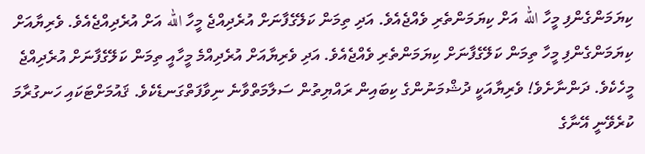ކިޔަމަންގެންފި މީހާ الله އަށް ކިޔަމަންތެރި ވެއްޖެއެވެ. އަދި ތިމަން ކަލޭގެފާނަށް އުރެދިއްޖެ މީހާ الله އަށް އުރެދިއްޖެއެވެ. ވެރިޔާއަށް ކިޔަމަންގެންފި މީހާ ތިމަން ކަލޭގެފާނަށް ކިޔަމަންތެރި ވެއްޖެއެވެ. އަދި ވެރިޔާއަށް އުރެދިއްމެ މީހާއީ ތިމަން ކަލޭގެފާނަށް އުރެދިއްޖެ މީހެކެވެ. ދަންނާށެވެ! ވެރިޔާއަކީ ދުޝްމަނުންގެ ކިބައިން ރައްޔިތުން ސަލާމަތްވާނެ ނިވާފަތްގަނޑެކެވެ. ޤައުމަށްޓަކައި ހަނގުރާމަ ކުރެވޭނީ އޭނާގެ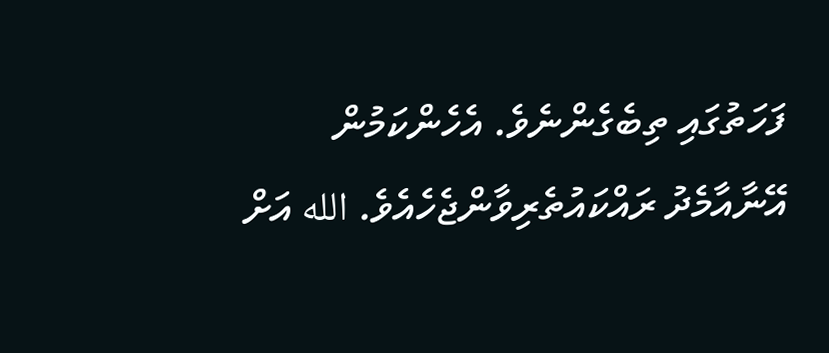ފަހަތުގައި ތިބެގެންނެވެ. އެހެންކަމުން އޭނާއާމެދު ރައްކައުތެރިވާންޖެހެއެވެ. الله އަށް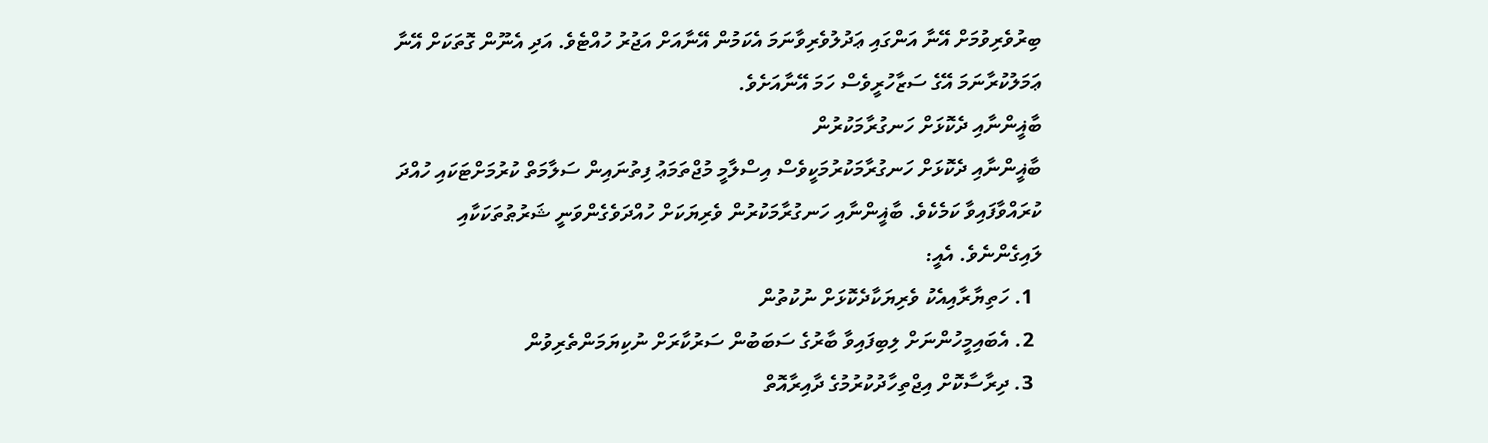ބިރުވެރިވުމަށް އޭނާ އަންގައި ޢަދުލުވެރިވާނަމަ އެކަމުން އޭނާއަށް އަޖުރު ހުއްޓެވެ. އަދި އެނޫން ގޮތަކަށް އޭނާ ޢަމަލުކުރާނަމަ އޭގެ ސަޒާހުރީވެސް ހަމަ އޭނާއަށެވެ.
ބާޣީންނާއި ދެކޮޅަށް ހަނގުރާމަކުރުން
ބާޣީންނާއި ދެކޮޅަށް ހަނގުރާމަކުރުމަކީވެސް އިސްލާމީ މުޖްތަމަޢު ފިތުނައިން ސަލާމަތް ކުރުމަށްޓަކައި ހުއްދަ ކުރައްވާފައިވާ ކަމެކެވެ. ބާޣީންނާއި ހަނގުރާމަކުރުން ވެރިޔަކަށް ހުއްދަވެގެންވަނީ ޝަރުޠުތަކަކާއި ލައިގެންނެވެ. އެއީ:
  1. ހަތިޔާރާއިއެކު ވެރިޔަކާދެކޮޅަށް ނުކުތުން
  2. އެބައިމީހުންނަށް ލިބިފައިވާ ބާރުގެ ސަބަބުން ސަރުކާރަށް ނުކިޔަމަންތެރިވުން
  3. ދިރާސާކޮށް އިޖްތިހާދުކުރުމުގެ ދާއިރާއޮތް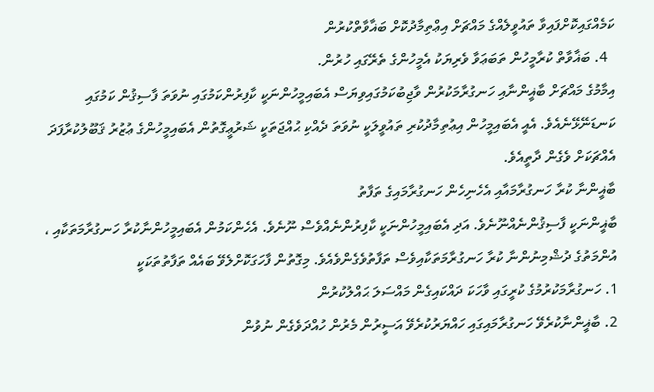ކަމެއްގައިކޮށްފައިވާ ތައުވީލެއްގެ މައްޗަށް އިޢްތިމާދުކޮށް ބަޣާވާތްކުރުން
  4. ބަޣާވާތް ކުރާމީހުން ތަބަޢަވާ ވެރިޔަކު އެމީހުންގެ ތެރޭގައި ހުރުން.
އިމާމުގެ މައްޗަށް ބާޣީންނާއި ހަނގުރާމަކުރުން ވާޖިބުކަމުގައިވިޔަސް އެބައިމީހުންނަކީ ކާފިރުންކަމުގައި ނުވަތަ ފާސިޤުން ކަމުގައި ކަނޑަނޭޅޭނެއެވެ. އެއީ އެބައިމީހުން އިޢުތިމާދުކުރި ތައުވީލަކީ ނުވަތަ ދެއްކި ޙުއްޖަތަކީ ޝަރުޢީގޮތުން އެބައިމީހުންގެ ޢުޒުރު ޤަބޫލުކުރާފަދަ އެއްޗަކަށް ވެގެން ދާތީއެވެ.
ބާޣީންނާ ކުރާ ހަނގުރާމައާއި އެހެނިހެން ހަނގުރާމައިގެ ތަފާތު
ބާޣީންނަކީ ފާސިޤުންނެއްނޫނެވެ. އަދި އެބައިމީހުންނަކީ ކާފިރުންނެއްވެސް ނޫނެވެ. އެހެންކަމުން އެބައިމީހުންނާކުރާ ހަނގުރާމަތަކާއި ، އުންމަތުގެ ދުޝްމިނުންނާ ކުރާ ހަނގުރާމަތަކާއިވެސް ތަފާތުވެގެންވެއެވެ. މިގޮތުން ފާހަގަކޮށްލެވޭ ބައެއް ތަފާތުތަކަކީ
1. ހަނގުރާމަކުރުމުގެ ކުރީގައި ވާހަކަ ދައްކައިގެން މައްސަލަ ޙައްލުކުރުން
2. ބާޣީންނާކުރެވޭ ހަނގުރާމައިގައި ހައްޔަރުކުރެވޭ އަސީރުން މެރުން ހުއްދަވެގެން ނުވުން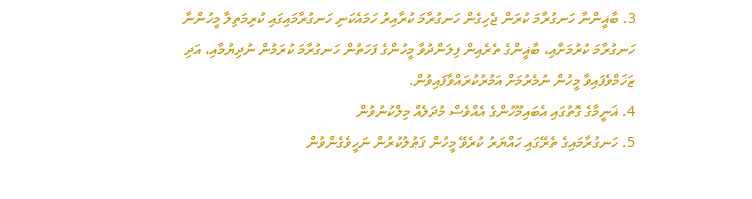3. ބާޣީންނާ ހަނގުރާމަ ކުރަން ޖެހިގެން ހަނގުރާމަ ކުރާއިރު ހަމައެކަނި ހަނގުރާމައިގައި ކުރިމަތިލާ މީހުންނާ ހަނގުރާމަ ކުރުމަށާއި، ބާޣީންގެ ތެރެއިން ފިލަންދުވާ މީހުންގެ ފަހަތުން ހަނގުރާމަ ކުރަމުން ނުދިޔުމާއި، އަދި ޒަޚަމްވެފައިވާ މީހުން ނުމެރުމަށް އަމުރުކުރައްވާފައިވުން.
4. ޣަނީމާގެ ގޮތުގައި އެބައިމޫހުންގެ އެއްވެސް މުދަލެއް މިލްކުނުވުން
5. ހަނގުރާމައިގެ ތެރޭގައި ހައްޔަރު ކުރެވޭ މީހުން ޤަޠުލުކުރުން ނަހީވެގެންވުން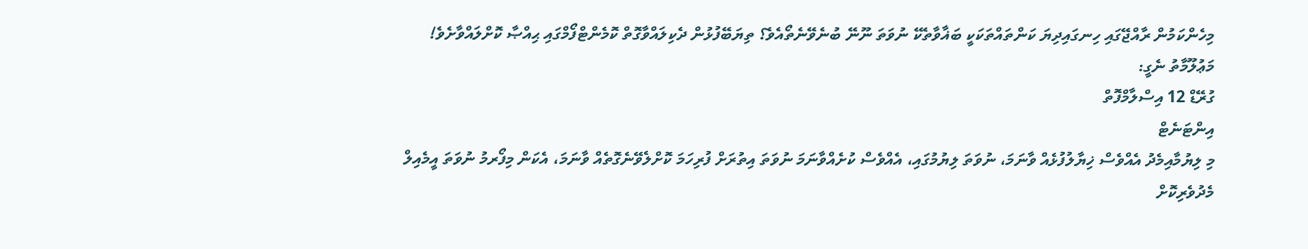މިހެންކަމުން ރާއްޖޭގައި ހިނގައިދިޔަ ކަންތައްތަކަކީ ބަޣާވާތެކޭ ނުވަތަ ނޫނޭ ބުނެވޭނެތޯއެވެ؟ ތިޔަބޭފުޅުން ދެކިލައްވާގޮތް ކޮމެންޓްފޯމްގައި ޙިއްޞާ ކޮށްލައްވާށެވެ!
މަޢުލޫމާތު ނެގީ:
ގުރޭޑް 12 އިސްލާމްފޮތް
އިންޓަނެޓް
މި ލިޔުމާއިމެދު އެއްވެސް ޚިޔާލުފުޅެއް ވާނަމަ، ނުވަތަ ލިޔުމުގައި، އެއްވެސް ކުށެއްވާނަމަ ނުވަތަ އިތުރަށް ފުރިހަމަ ކޮށްލެވޭނެގޮތެއް ވާނަމަ، އެކަން މިފޯރމު ނުވަތަ އީމެއިލް މެދުވެރިކޮށް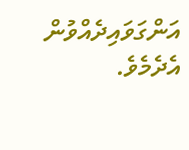އަންގަވައިދެއްވުން އެދެމެވެ.